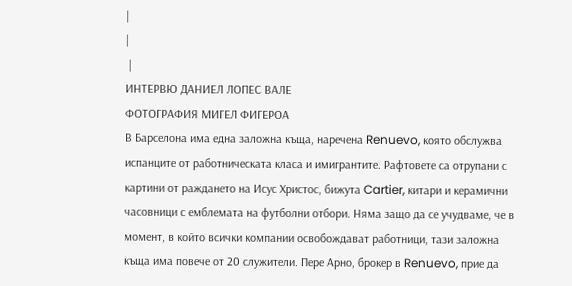|
|
 |
ИНТЕРВЮ ДАНИЕЛ ЛОПЕС ВАЛЕ
ФОТОГРАФИЯ МИГЕЛ ФИГЕРОА
В Барселона има една заложна къща, наречена Renuevo, която обслужва испанците от работническата класа и имигрантите. Рафтовете са отрупани с картини от раждането на Исус Христос, бижута Cartier, китари и керамични часовници с емблемата на футболни отбори. Няма защо да се учудваме, че в момент, в който всички компании освобождават работници, тази заложна къща има повече от 20 служители. Пере Арно, брокер в Renuevo, прие да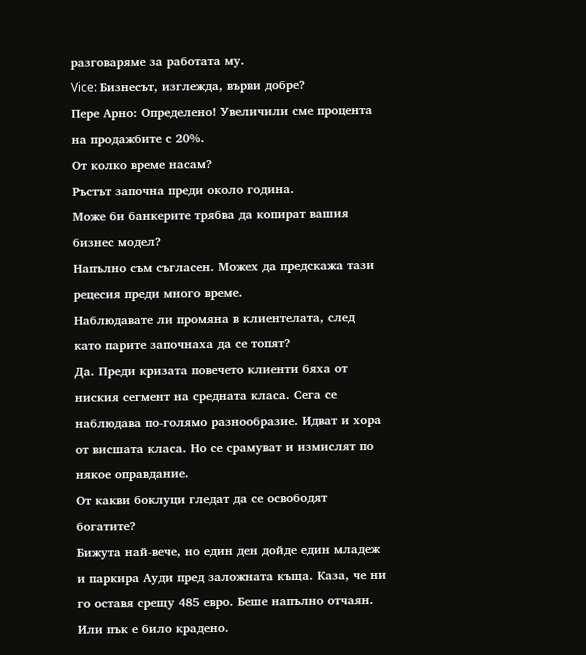разговаряме за работата му.
Vice: Бизнесът, изглежда, върви добре?
Пере Арно: Определено! Увеличили сме процента на продажбите с 20%.
От колко време насам?
Ръстът започна преди около година.
Може би банкерите трябва да копират вашия бизнес модел?
Напълно съм съгласен. Можех да предскажа тази рецесия преди много време.
Наблюдавате ли промяна в клиентелата, след като парите започнаха да се топят?
Да. Преди кризата повечето клиенти бяха от ниския сегмент на средната класа. Сега се наблюдава по-голямо разнообразие. Идват и хора от висшата класа. Но се срамуват и измислят по някое оправдание.
От какви боклуци гледат да се освободят богатите?
Бижута най-вече, но един ден дойде един младеж и паркира Ауди пред заложната къща. Каза, че ни го оставя срещу 485 евро. Беше напълно отчаян.
Или пък е било крадено.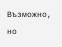Възможно, но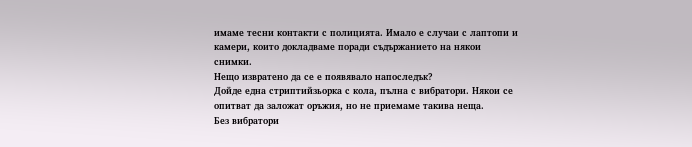имаме тесни контакти с полицията. Имало е случаи с лаптопи и камери, които докладваме поради съдържанието на някои снимки.
Нещо извратено да се е появявало напоследък?
Дойде една стриптийзьорка с кола, пълна с вибратори. Някои се опитват да заложат оръжия, но не приемаме такива неща.
Без вибратори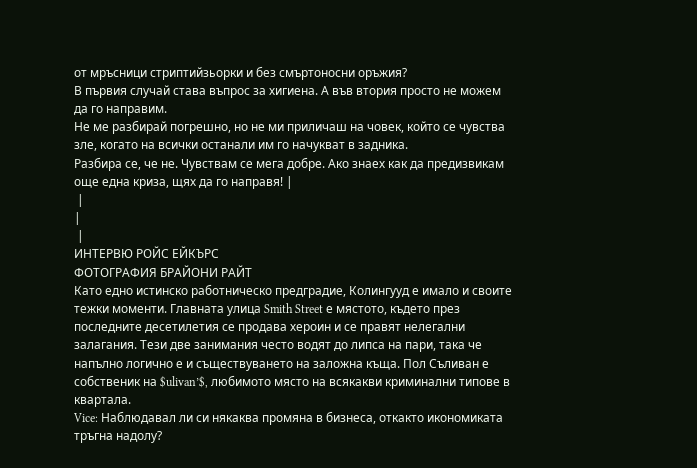от мръсници стриптийзьорки и без смъртоносни оръжия?
В първия случай става въпрос за хигиена. А във втория просто не можем да го направим.
Не ме разбирай погрешно, но не ми приличаш на човек, който се чувства зле, когато на всички останали им го начукват в задника.
Разбира се, че не. Чувствам се мега добре. Ако знаех как да предизвикам още една криза, щях да го направя! |
 |
|
 |
ИНТЕРВЮ РОЙС ЕЙКЪРС
ФОТОГРАФИЯ БРАЙОНИ РАЙТ
Като едно истинско работническо предградие, Колингууд е имало и своите тежки моменти. Главната улица Smith Street е мястото, където през последните десетилетия се продава хероин и се правят нелегални залагания. Тези две занимания често водят до липса на пари, така че напълно логично е и съществуването на заложна къща. Пол Съливан е собственик на $ulivan’$, любимото място на всякакви криминални типове в квартала.
Vice: Наблюдавал ли си някаква промяна в бизнеса, откакто икономиката тръгна надолу?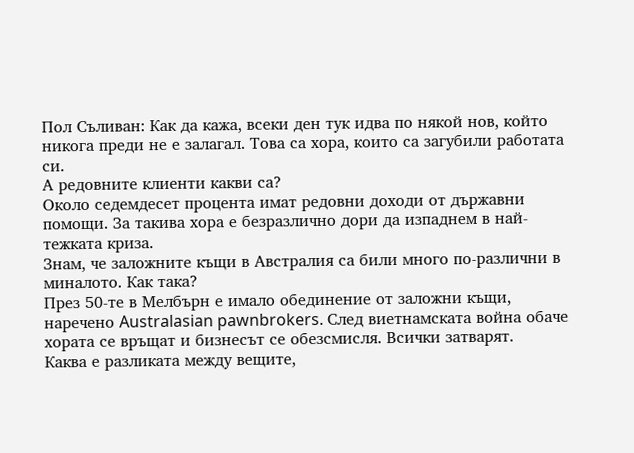Пол Съливан: Как да кажа, всеки ден тук идва по някой нов, който никога преди не е залагал. Това са хора, които са загубили работата си.
А редовните клиенти какви са?
Около седемдесет процента имат редовни доходи от държавни помощи. За такива хора е безразлично дори да изпаднем в най-тежката криза.
Знам, че заложните къщи в Австралия са били много по-различни в миналото. Как така?
През 50-те в Мелбърн е имало обединение от заложни къщи, наречено Australasian pawnbrokers. След виетнамската война обаче хората се връщат и бизнесът се обезсмисля. Всички затварят.
Каква е разликата между вещите,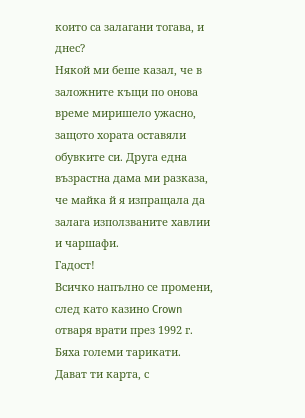които са залагани тогава, и днес?
Някой ми беше казал, че в заложните къщи по онова време миришело ужасно, защото хората оставяли обувките си. Друга една възрастна дама ми разказа, че майка й я изпращала да залага използваните хавлии и чаршафи.
Гадост!
Всичко напълно се промени, след като казино Crown отваря врати през 1992 г. Бяха големи тарикати. Дават ти карта, с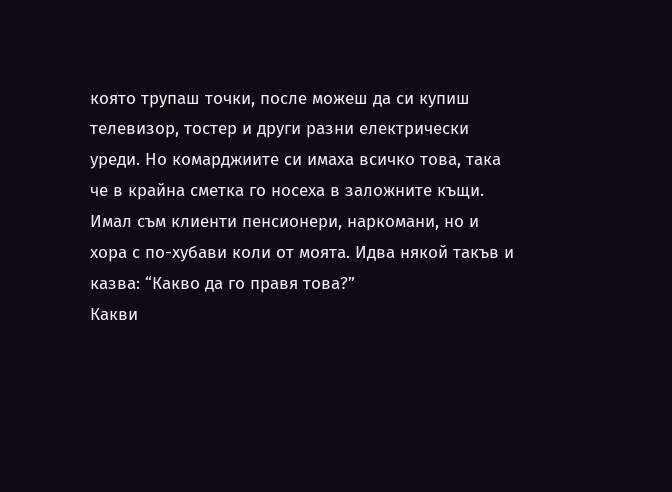която трупаш точки, после можеш да си купиш телевизор, тостер и други разни електрически уреди. Но комарджиите си имаха всичко това, така че в крайна сметка го носеха в заложните къщи. Имал съм клиенти пенсионери, наркомани, но и хора с по-хубави коли от моята. Идва някой такъв и казва: “Какво да го правя това?”
Какви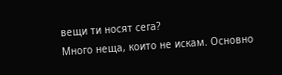вещи ти носят сега?
Много неща, които не искам. Основно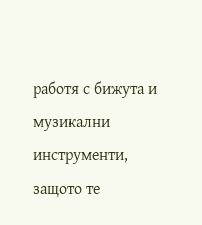работя с бижута и музикални инструменти, защото те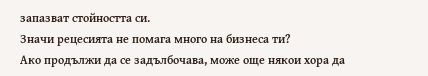запазват стойността си.
Значи рецесията не помага много на бизнеса ти?
Ако продължи да се задълбочава, може още някои хора да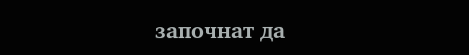започнат да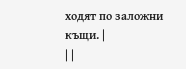ходят по заложни къщи. |
| |